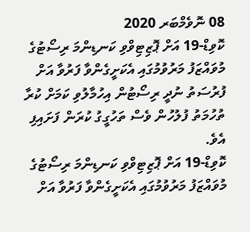08 ނޮވެމްބަރ 2020
ކޮވިޑް-19 އަށް ޕޮޒިޓިވްވި ކަނޑިންމަ ރިސޯޓުގެ މުވައްޒަފު މަރުވުމުގައި އެކަށީގެންވާ ފަރުވާ އަށް ފުރުސަތު ނުދީ ރިސޯޓުން އިހުމާލުވި ކަމަށް ކުރާ ތުހުމަތު ފުލުހުން ވެސް ތަހުގީގު ކުރަން ފަށައިފި އެވެ.
ކޮވިޑް-19 އަށް ޕޮޒިޓިވްވި ކަނޑިންމަ ރިސޯޓުގެ މުވައްޒަފު މަރުވުމުގައި އެކަށީގެންވާ ފަރުވާ އަށް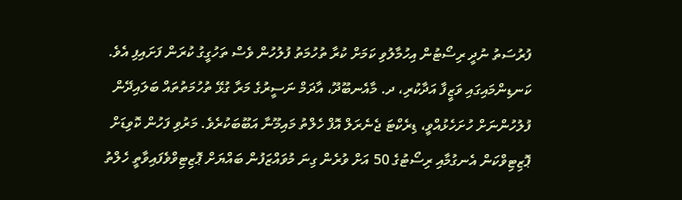ފުރުސަތު ނުދީ ރިސޯޓުން އިހުމާލުވި ކަމަށް ކުރާ ތުހުމަތު ފުލުހުން ވެސް ތަހުގީގު ކުރަން ފަށައިފި އެވެ.
ކަނޑިންމައިގައި ވަޒީފާ އަދާކުރި، ދ. މާއެނބޫދޫ، އާދަމް ނަސީރުގެ މަރާ ގުޅޭ ތުހުމަތުތައް ބަލައިދޭން ފުލުހުންނަށް ހުށަހެޅުއްވީ، ޑިރެކްޓަ ޖެނެރަލް އޮފް ހެލްތު މައިމޫނާ އަބޫބަކުރެވެ. މަރުވި ފަހުން ކޮވިޑަށް ޕޮޒިޓިވްކަން އެނގުމާއި ރިސޯޓުގެ 50 އަށް ވުރެން ގިނަ މުވައްޒަފުން ބައްޔަށް ޕޮޒިޓިވްވެފައިވާތީ ހެލްތު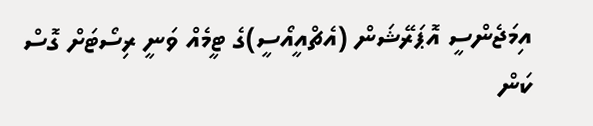އިމަޖެންސީ އޮޕަރޭޝަން (އެޗްއީއޯސީ)ގެ ޓީމެއް ވަނީ ރިސޯޓަށް ގޮސް ކަން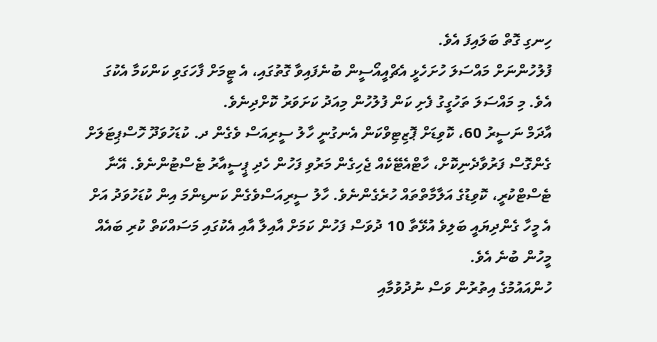ހިނގި ގޮތް ބަލައިފަ އެވެ.
ފުލުހުންނަށް މައްސަލަ ހުށަހެޅީ އެޗްއީއޯސީން ބުނެފައިވާ ގޮތުގައި، އެ ޓީމަށް ފާހަގަވި ކަންކަމާ އެކުގަ އެވެ. މި މައްސަލަ ތަހުގީގު ފެށި ކަން ފުލުހުން މިއަދު ކަށަވަރު ކޮށްދިނެވެ.
އާދަމް ނަސީރު 60، ކޮވިޑަށް ޕޮޒިޓިވްކަން އެނގުނީ ހާލު ސީރިއަސް ވެގެން ދ. ކުޑަހުވަދޫ ހޮސްޕިޓަލަށް ގެންގޮސް ފަރުވާދެނިކޮށް، ހާޓްއެޓޭކެއް ޖެހިގެން މަރުވި ފަހުން ހެދި ޕީސީއާރު ޓެސްޓުންނެވެ. އޭނާ ޓެސްޓްކުރީ، ކޮވިޑުގެ އަލާމާތްތައް ހުރެގެންނެވެ. ހާލު ސީރިއަސްވެގެން ކަނޑިންމަ އިން ކުޑަހުވަދު އަށް އެ މީހާ ގެންދިޔައީ ބަލިވެ އުޅޭތާ 10 ދުވަސް ފަހުން ކަމަށް އާއިލާ އާއި އެކުގައި މަސައްކަތް ކުރި ބައެއް މީހުން ބުނެ އެވެ.
ހުންއައުމުގެ އިތުރުން ވަސް ނުދުވުމާއި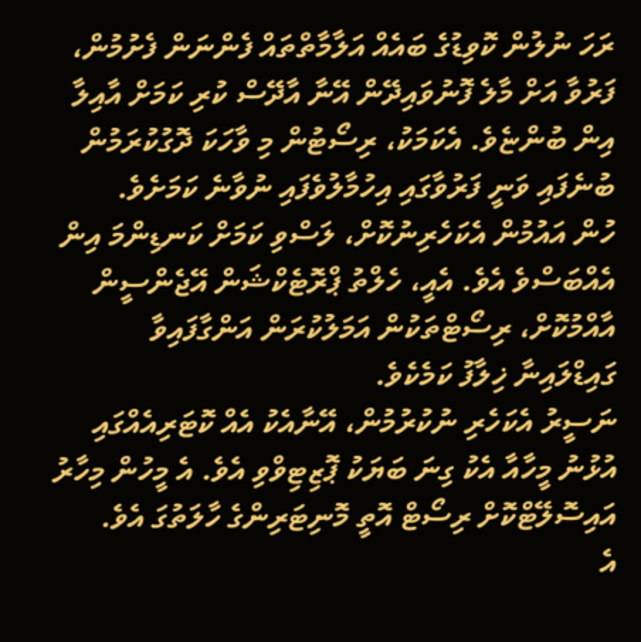ރަހަ ނުލުން ކޮވިޑުގެ ބައެއް އަލާމާތްތައް ފެންނަން ފެށުމުން، ފަރުވާ އަށް މާލެ ފޮނުވައިދޭން އޭނާ އާދޭސް ކުރި ކަމަށް އާއިލާ އިން ބުންޏެވެ. އެކަމަކު، ރިސޯޓުން މި ވާހަކަ ދޮގުކުރަމުން ބުނެފައި ވަނީ ފަރުވާގައި އިހުމާލުވެފައި ނުވާނެ ކަމަށެވެ.
ހުން އައުމުން އެކަހެރިނުކޮށް، ލަސްވި ކަމަށް ކަނޑިންމަ އިން އެއްބަސްވެ އެވެ. އެއީ، ހެލްތު ޕްރޮޓެކްޝަން އޭޖެންސީން އާއްމުކޮށް، ރިސޯޓްތަކުން އަމަލުކުރަން އަންގާފައިވާ ގައިޑްލައިނާ ޚިލާފު ކަމެކެވެ.
ނަސީރު އެކަހެރި ނުކުރުމުން، އޭނާއެކު އެއް ކޮޓަރިއެއްގައި އުޅުނު މީހާއާ އެކު ގިނަ ބަޔަކު ޕޮޒިޓިވްވި އެވެ. އެ މީހުން މިހާރު އައިސޮލޭޓްކޮށް ރިސޯޓް އޮތީ މޮނިޓަރިންގެ ހާލަތުގަ އެވެ.
އެ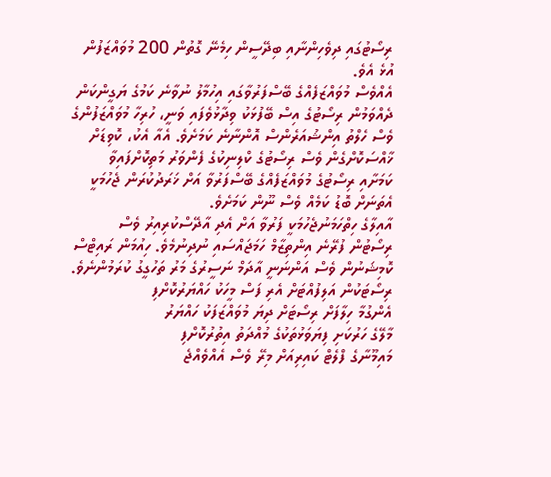ރިސޯޓުގައި ދިވެހިންނާއި ބިދޭސީން ހިމެނޭ ގޮތުން 200 މުވައްޒަފުން އުޅެ އެވެ.
އެއްވެސް މުވައްޒަފެއްގެ ބޭސްފަރުވާގައި އިހުމާލު ނުވާނެ ކަމުގެ ޔަގީންކަން ދެއްވަމުން ރިސޯޓުގެ އިސް ބޭފުޅަކު ވިދާޅުވެފައި ވަނީ، ހުރިހާ މުވައްޒަފުންގެ ވެސް ހެލްތު އިންޝުއަރެންސް އޮންނާނެ ކަމަށެވެ. އެއާ އެކު، ކޮވިޑަށް ޚާއްސަކޮށްގެން ވެސް ރިސޯޓުގެ ކްލިނިކުގެ ފެންވަރު މަތިކޮށްފައިވާ ކަމަށާއި ރިސޯޓުގެ މުވައްޒަފެއްގެ ބޭސްފަރުވާ އަށް ޚަރަދުކުރަން ޖެހުމަކީ އެތަނަށް ބޮޑު ކަމެއް ވެސް ނޫން ކަމަށެވެ.
އާއިލާގެ ހިތްހަމަނުޖެހުމަކީ ފަރުވާ އަށް އެދި އާދޭސްކުރިއިރު ވެސް ރިސޯޓުން ފުރޭނެ އިންތިޒާމް ހަމަޖައްސައި ނުދިނުމެވެ. ހިއުމަން ރައިޓްސް ކޮމިޝަނުން ވެސް އަންނަނީ އާދަމް ނަސީރުގެ މަރު ތަހުގީގު ކުރަމުންނެވެ.
ރިސޯޓަކުން އަލިފުއްޓަށް އެރި ފަސް މީހަކު ހައްޔަރުކޮށްފި
އެންގުމާ ހިލާފަށް ރިސޯޓަށް ދިޔަ މުވައްޒަފަކު ހައްޔަރު
މާލޭގެ ހަރުކަށި ފިޔަވަޅުތަކުގެ މުއްދަތު އިތުރުކޮށްފި
މައިމޫނާގެ ފްލެޓް ކައިރިއަށް މިރޭ ވެސް އެއްވެއްޖެ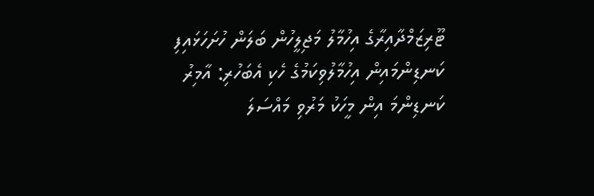ޓޫރިޒަމްދާއިރާގެ އިހުމާލު މަޖިލީހުން ބަލަން ހުށަހަޅައިފި
ކަނޑިންމައިން އިހުމާލުވިކަމުގެ ހެކި އެބަހުރި: އާމިރު
ކަނޑިންމަ އިން މީހަކު މަރުވި މައްސަލަ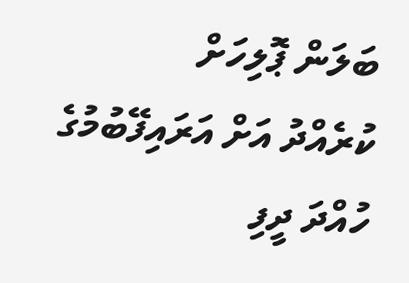ބަލަން ޕޮލިހަށް
ކުރެއްދު އަށް އަރައިފޭބުމުގެ ހުއްދަ ދީފި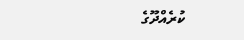ކުރެއްދޫގެ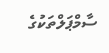ސާމްޕަލްތަކުގެ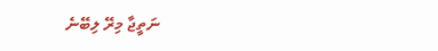ނަތީޖާ މިރޭ ލިބޭނެ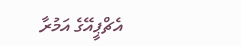އެޗްޕީއޭގެ އަމުރާ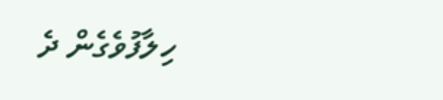ހިލާފުވެގެން ދެ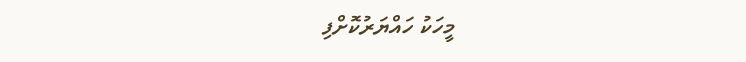މީހަކު ހައްޔަރުކޮށްފި